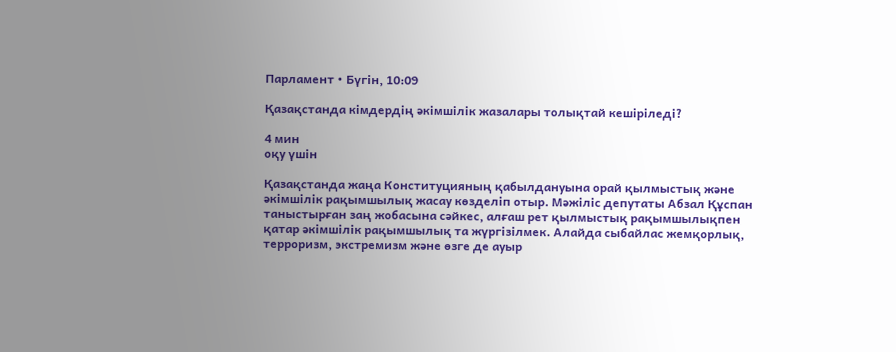Парламент • Бүгін, 10:09

Қазақстанда кімдердің әкімшілік жазалары толықтай кешіріледі?

4 мин
оқу үшін

Қазақстанда жаңа Конституцияның қабылдануына орай қылмыстық және әкімшілік рақымшылық жасау көзделіп отыр. Мәжіліс депутаты Абзал Құспан таныстырған заң жобасына сәйкес, алғаш рет қылмыстық рақымшылықпен қатар әкімшілік рақымшылық та жүргізілмек. Алайда сыбайлас жемқорлық, терроризм, экстремизм және өзге де ауыр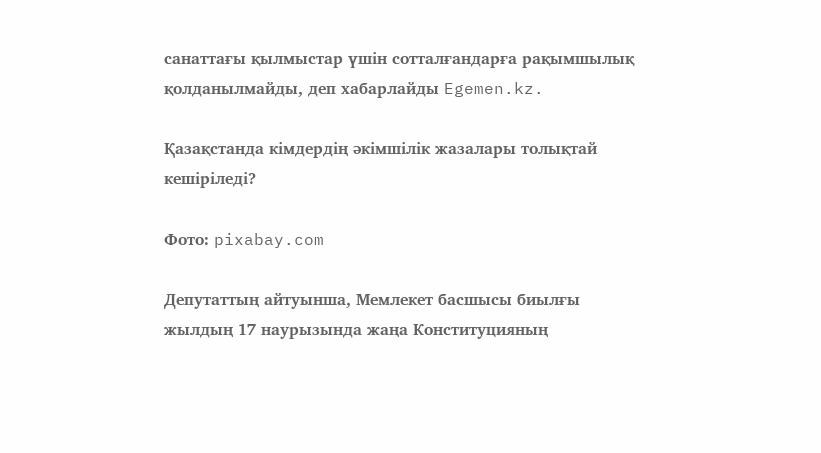санаттағы қылмыстар үшін сотталғандарға рақымшылық қолданылмайды, деп хабарлайды Egemen.kz.

Қазақстанда кімдердің әкімшілік жазалары толықтай кешіріледі?

Фото: pixabay.com

Депутаттың айтуынша, Мемлекет басшысы биылғы жылдың 17 наурызында жаңа Конституцияның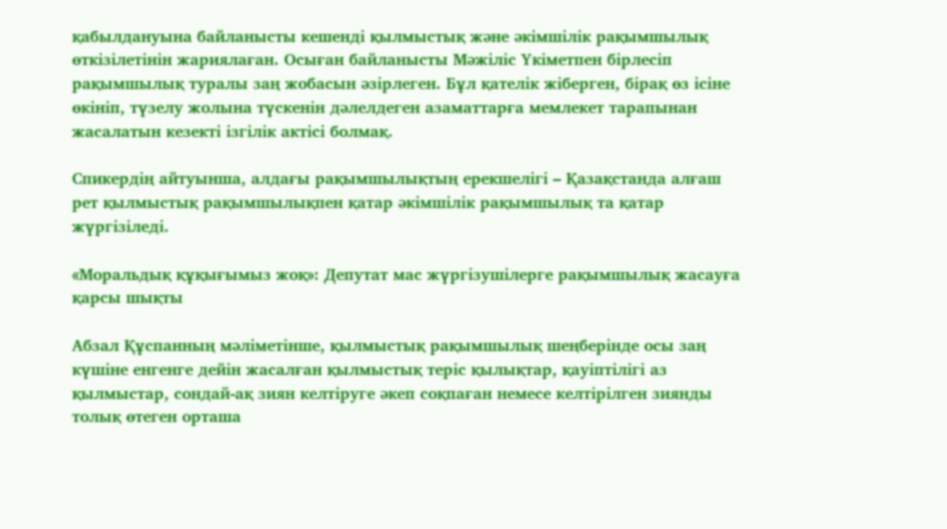қабылдануына байланысты кешенді қылмыстық және әкімшілік рақымшылық өткізілетінін жариялаған. Осыған байланысты Мәжіліс Үкіметпен бірлесіп рақымшылық туралы заң жобасын әзірлеген. Бұл қателік жіберген, бірақ өз ісіне өкініп, түзелу жолына түскенін дәлелдеген азаматтарға мемлекет тарапынан жасалатын кезекті ізгілік актісі болмақ.

Спикердің айтуынша, алдағы рақымшылықтың ерекшелігі – Қазақстанда алғаш рет қылмыстық рақымшылықпен қатар әкімшілік рақымшылық та қатар жүргізіледі.

«Моральдық құқығымыз жоқ»: Депутат мас жүргізушілерге рақымшылық жасауға қарсы шықты

Абзал Құспанның мәліметінше, қылмыстық рақымшылық шеңберінде осы заң күшіне енгенге дейін жасалған қылмыстық теріс қылықтар, қауіптілігі аз қылмыстар, сондай-ақ зиян келтіруге әкеп соқпаған немесе келтірілген зиянды толық өтеген орташа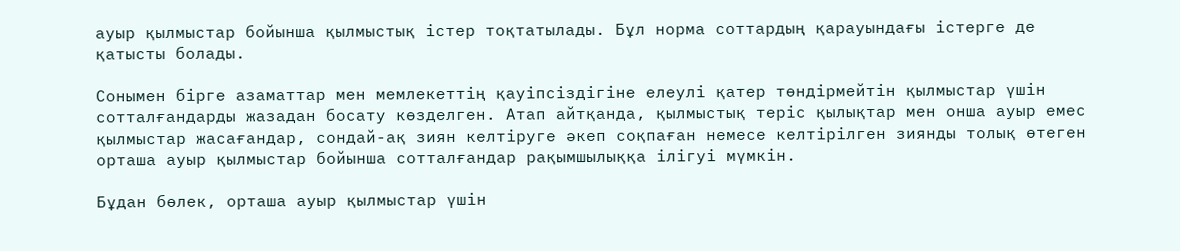ауыр қылмыстар бойынша қылмыстық істер тоқтатылады. Бұл норма соттардың қарауындағы істерге де қатысты болады.

Сонымен бірге азаматтар мен мемлекеттің қауіпсіздігіне елеулі қатер төндірмейтін қылмыстар үшін сотталғандарды жазадан босату көзделген. Атап айтқанда, қылмыстық теріс қылықтар мен онша ауыр емес қылмыстар жасағандар, сондай-ақ зиян келтіруге әкеп соқпаған немесе келтірілген зиянды толық өтеген орташа ауыр қылмыстар бойынша сотталғандар рақымшылыққа ілігуі мүмкін.

Бұдан бөлек, орташа ауыр қылмыстар үшін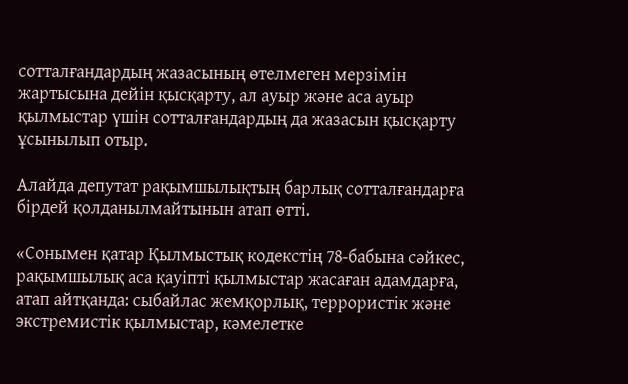сотталғандардың жазасының өтелмеген мерзімін жартысына дейін қысқарту, ал ауыр және аса ауыр қылмыстар үшін сотталғандардың да жазасын қысқарту ұсынылып отыр.

Алайда депутат рақымшылықтың барлық сотталғандарға бірдей қолданылмайтынын атап өтті.

«Сонымен қатар Қылмыстық кодекстің 78-бабына сәйкес, рақымшылық аса қауіпті қылмыстар жасаған адамдарға, атап айтқанда: сыбайлас жемқорлық, террористік және экстремистік қылмыстар, кәмелетке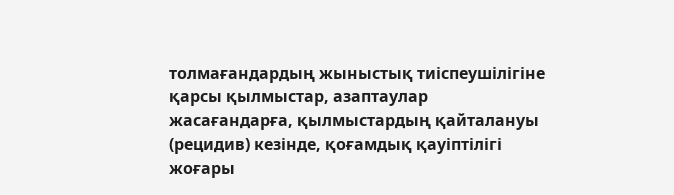толмағандардың жыныстық тиіспеушілігіне қарсы қылмыстар, азаптаулар жасағандарға, қылмыстардың қайталануы (рецидив) кезінде, қоғамдық қауіптілігі жоғары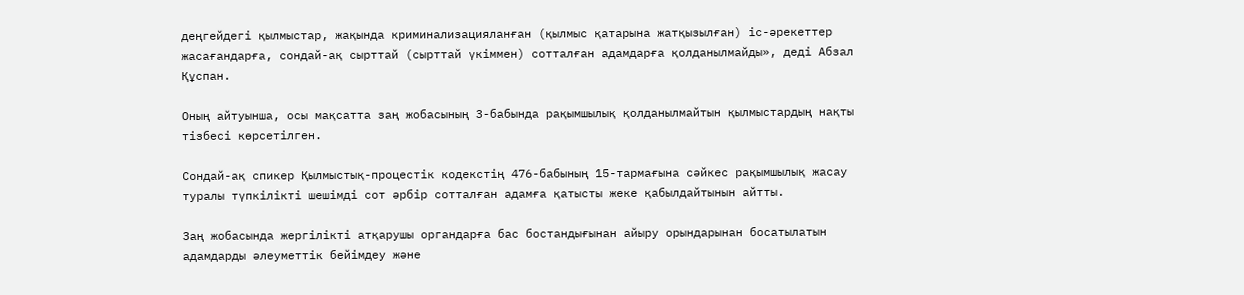деңгейдегі қылмыстар, жақында криминализацияланған (қылмыс қатарына жатқызылған) іс-әрекеттер жасағандарға, сондай-ақ сырттай (сырттай үкіммен) сотталған адамдарға қолданылмайды», деді Абзал Құспан.

Оның айтуынша, осы мақсатта заң жобасының 3-бабында рақымшылық қолданылмайтын қылмыстардың нақты тізбесі көрсетілген.

Сондай-ақ спикер Қылмыстық-процестік кодекстің 476-бабының 15-тармағына сәйкес рақымшылық жасау туралы түпкілікті шешімді сот әрбір сотталған адамға қатысты жеке қабылдайтынын айтты.

Заң жобасында жергілікті атқарушы органдарға бас бостандығынан айыру орындарынан босатылатын адамдарды әлеуметтік бейімдеу және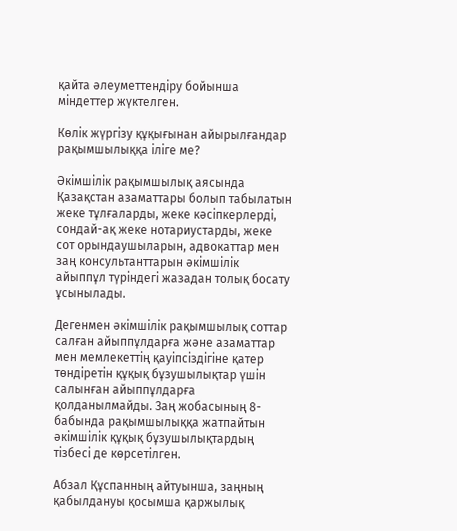қайта әлеуметтендіру бойынша міндеттер жүктелген.

Көлік жүргізу құқығынан айырылғандар рақымшылыққа іліге ме?

Әкімшілік рақымшылық аясында Қазақстан азаматтары болып табылатын жеке тұлғаларды, жеке кәсіпкерлерді, сондай-ақ жеке нотариустарды, жеке сот орындаушыларын, адвокаттар мен заң консультанттарын әкімшілік айыппұл түріндегі жазадан толық босату ұсынылады.

Дегенмен әкімшілік рақымшылық соттар салған айыппұлдарға және азаматтар мен мемлекеттің қауіпсіздігіне қатер төндіретін құқық бұзушылықтар үшін салынған айыппұлдарға қолданылмайды. Заң жобасының 8-бабында рақымшылыққа жатпайтын әкімшілік құқық бұзушылықтардың тізбесі де көрсетілген.

Абзал Құспанның айтуынша, заңның қабылдануы қосымша қаржылық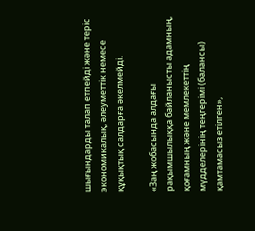шығындарды талап етпейді және теріс экономикалық, әлеуметтік немесе құқықтық салдарға әкелмейді.

«Заң жобасында алдағы рақымшылыққа байланысты адамның, қоғамның және мемлекеттің мүдделерінің теңгерімі (балансы) қамтамасыз етілген»,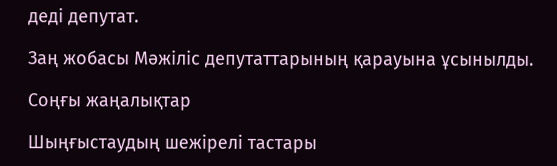деді депутат.

Заң жобасы Мәжіліс депутаттарының қарауына ұсынылды.

Соңғы жаңалықтар

Шыңғыстаудың шежірелі тастары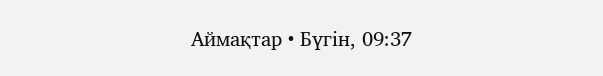Аймақтар • Бүгін, 09:37